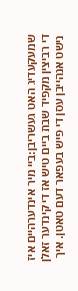שמעקעדיג האט געשריבן:ביי מיר אינדערהיים איז די רביצין מקפיד שבת ביים טיש אז די קינדער זאלן נישט אנהייבן עסן די פיש בעפאר דעם טאטן. איך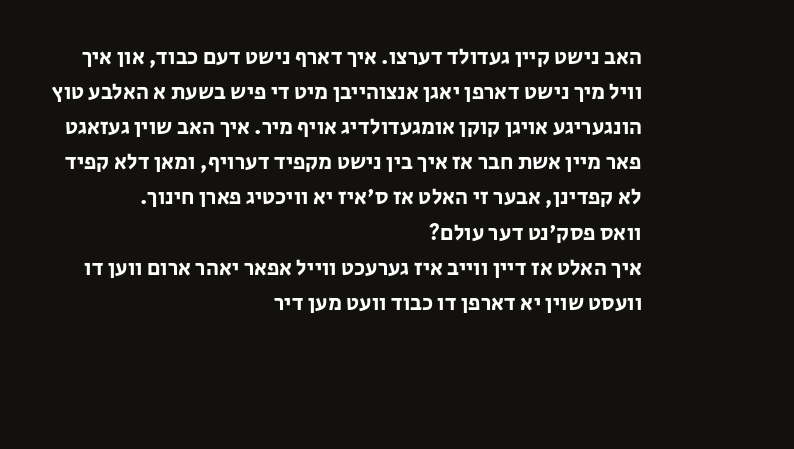האב נישט קיין געדולד דערצו. איך דארף נישט דעם כבוד, און איך וויל מיך נישט דארפן יאגן אנצוהייבן מיט די פיש בשעת א האלבע טוץ הונגעריגע אויגן קוקן אומגעדולדיג אויף מיר. איך האב שוין געזאגט פאר מיין אשת חבר אז איך בין נישט מקפיד דערויף, ומאן דלא קפיד לא קפדינן, אבער זי האלט אז ס'איז יא וויכטיג פארן חינוך.
וואס פסק'נט דער עולם?
איך האלט אז דיין ווייב איז גערעכט ווייל אפאר יאהר ארום ווען דו וועסט שוין יא דארפן דו כבוד וועט מען דיר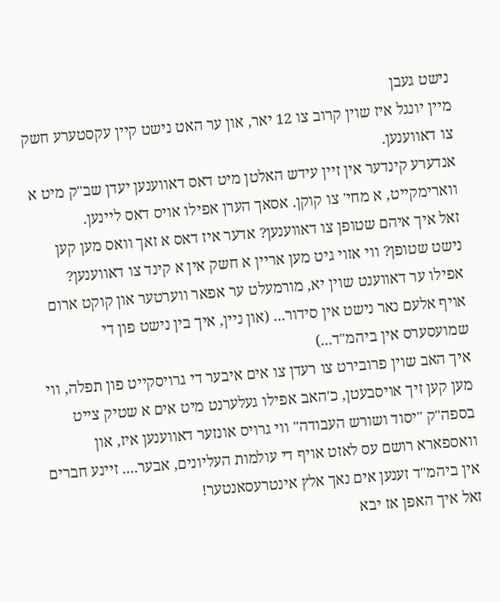נישט געבן
מיין יונגל איז שוין קרוב צו 12 יאר, און ער האט נישט קיין עקסטערע חשק צו דאווענען.
אנדערע קינדער אין זיין עידש האלטן מיט דאס דאווענען יעדן שב"ק מיט א ווארימקייט, א מחי' צו קוקן. אסאך הערן אפילו אויס דאס ליינען.
זאל איך איהם שטופן צו דאווענען? אדער איז דאס א זאך וואס מען קען נישט שטופן? ווי אזוי גיט מען אריין א חשק אין א קינד צו דאווענען? אפילו ער דאווענט שוין יא, מורמעלט ער אפאר ווערטער און קוקט ארום אויף אלעם נאר נישט אין סידור... (און ניין, איך בין נישט פון די שמועסערס אין ביהמ"ד...)
איך האב שוין פרובירט צו רעדן צו אים איבער די גרויסקייט פון תפלה, ווי מען קען זיך אויסבעטן, כ'האב אפילו געלערנט מיט אים א שטיק צייט בספה"ק "יסוד ושורש העבודה" ווי גרויס אונזער דאווענען איז, און וואספארא רושם עס לאזט אויף די עולמות העליונים, אבער.... זיינע חברים אין ביהמ"ד זענען אים נאך אלץ אינטרעסאנטער!
זאל איך האפן אז יבא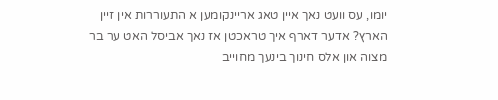יומו, עס וועט נאך איין טאג אריינקומען א התעוררות אין זיין הארץ? אדער דארף איך טראכטן אז נאך אביסל האט ער בר מצוה און אלס חינוך בינעך מחוייב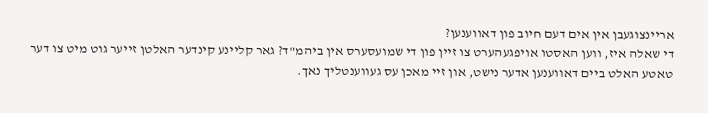אריינצוגעבן אין אים דעם חיוב פון דאווענען?
די שאלה איז, ווען האסטו אויפגעהערט צו זיין פון די שמועסערס אין ביהמ"ד? גאר קליינע קינדער האלטן זייער גוט מיט צו דער טאטע האלט ביים דאווענען אדער נישט, און זיי מאכן עס געווענטליך נאך.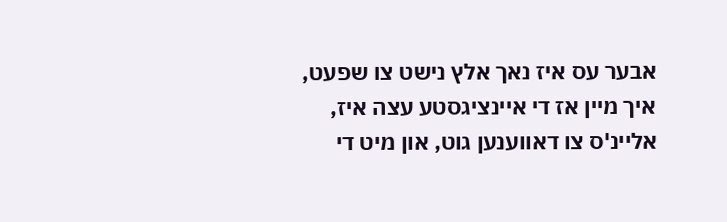אבער עס איז נאך אלץ נישט צו שפעט, איך מיין אז די איינציגסטע עצה איז, אליינ'ס צו דאווענען גוט, און מיט די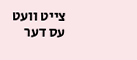צייט וועט עס דער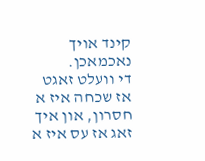קינד אויך נאכמאכן.
די וועלט זאגט אז שכחה איז א חסרון, און איך זאג אז עס איז א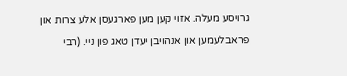גרויסע מעלה. אזוי קען מען פארגעסן אלע צרות און פראבלעמען און אנהויבן יעדן טאג פון ניי. (רבי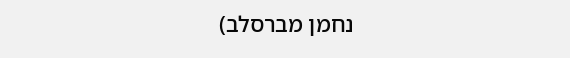נחמן מברסלב)